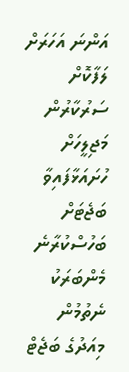އަންނަ އަހަރަށް ލަފާކޮށް ސަރުކާރުން މަޖިލީހަށް ހުށައަޅާފައިވާ ބަޖެޓަށް ބަހުސްކުރާނެ މެންބަރަކު ނެތުމުން މިއަދުގެ ބަޖެޓް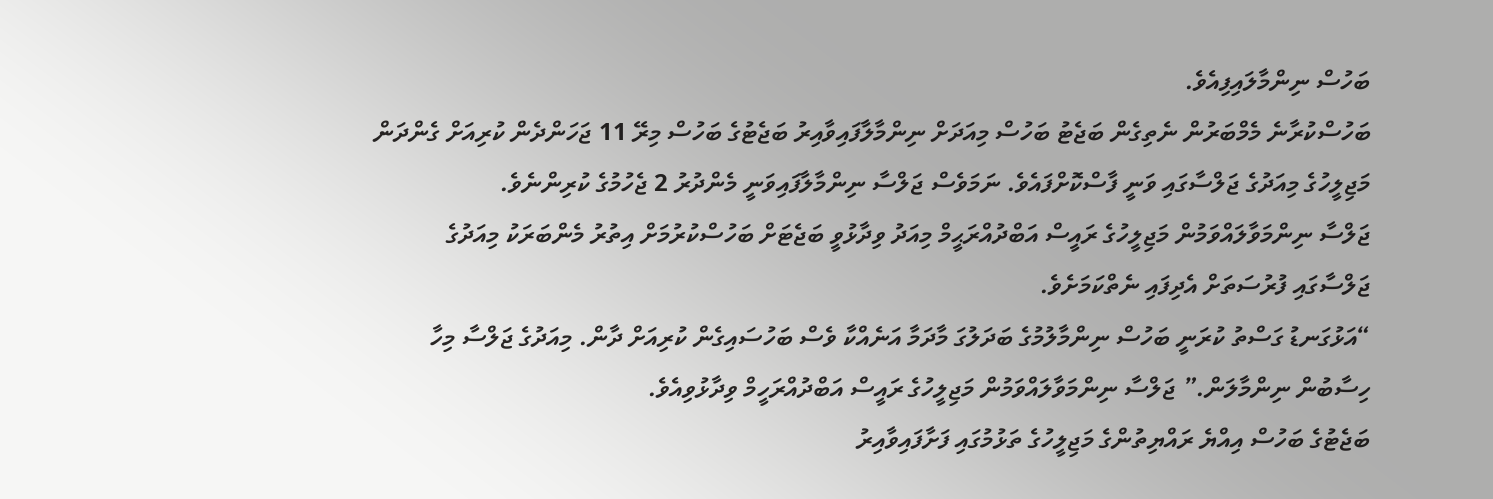ބަހުސް ނިންމާލައިފިއެވެ.
ބަހުސްކުރާނެ މެމްބަރުން ނެތިގެން ބަޖެޓު ބަހުސް މިއަދަށް ނިންމާލާފައިވާއިރު ބަޖެޓުގެ ބަހުސް މިރޭ 11 ޖަހަންދެން ކުރިއަށް ގެންދަން މަޖިލީހުގެ މިއަދުގެ ޖަލްސާގައި ވަނީ ފާސްކޮށްފައެވެ. ނަމަވެސް ޖަލްސާ ނިންމާލާފައިވަނީ މެންދުރު 2 ޖެހުމުގެ ކުރިންނެވެ.
ޖަލްސާ ނިންމަވާލައްވަމުން މަޖިލީހުގެ ރައީސް އަބްދުއްރަޙީމް މިއަދު ވިދާޅުވީ ބަޖެޓަށް ބަހުސްކުރުމަށް އިތުރު މެންބަރަކު މިއަދުގެ ޖަލްސާގައި ފުރުސަތަށް އެދިފައި ނެތްކަމަށެވެ.
“އަޅުގަނޑު ގަސްތު ކުރަނީ ބަހުސް ނިންމާލުމުގެ ބަދަލުގަ މާދަމާ އަނެއްކާ ވެސް ބަހުސައިގެން ކުރިއަށް ދާން. މިއަދުގެ ޖަލްސާ މިހާ ހިސާބުން ނިންމާލަން.” ޖަލްސާ ނިންމަވާލައްވަމުން މަޖިލީހުގެ ރައީސް އަބްދުއްރަހީމް ވިދާޅުވިއެވެ.
ބަޖެޓުގެ ބަހުސް އިއްޔެ ރައްޔިތުންގެ މަޖިލީހުގެ ތަޅުމުގައި ފަށާފައިވާއިރު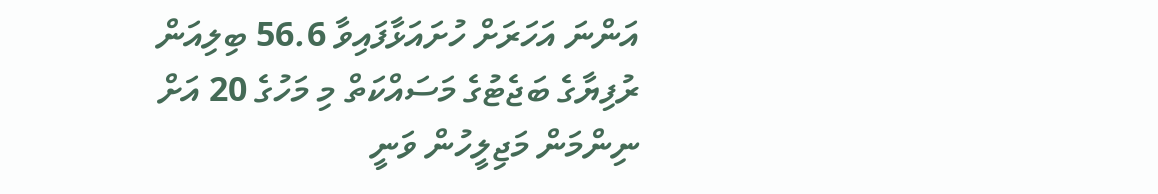އަންނަ އަހަރަށް ހުށައަޅާފައިވާ 56.6 ބިލިއަން ރުފިޔާގެ ބަޖެޓުގެ މަސައްކަތް މި މަހުގެ 20 އަށް ނިންމަން މަޖިލީހުން ވަނީ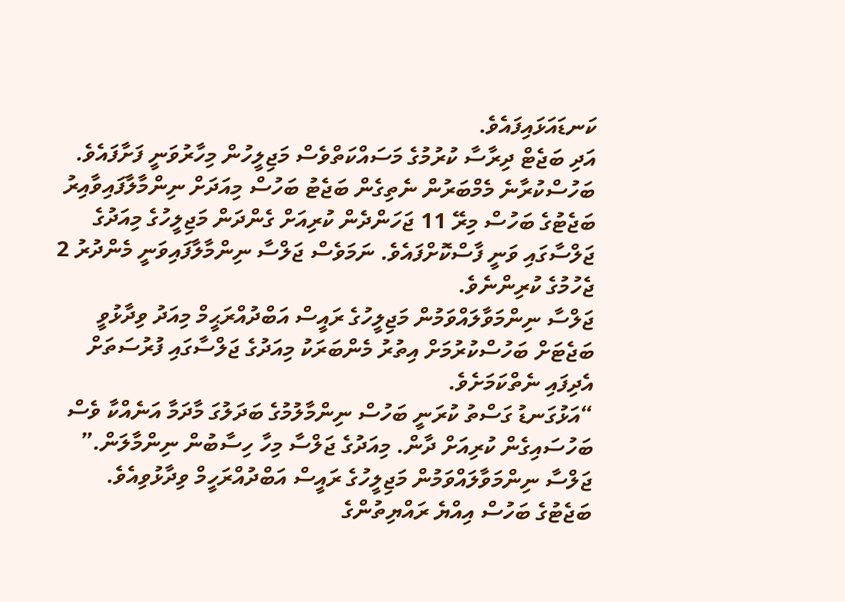ކަނޑައަޅައިފައެވެ.
އަދި ބަޖެޓް ދިރާސާ ކުރުމުގެ މަސައްކަތްވެސް މަޖިލީހުން މިހާރުވަނީ ފަށާފައެވެ.
ބަހުސްކުރާނެ މެމްބަރުން ނެތިގެން ބަޖެޓު ބަހުސް މިއަދަށް ނިންމާލާފައިވާއިރު ބަޖެޓުގެ ބަހުސް މިރޭ 11 ޖަހަންދެން ކުރިއަށް ގެންދަން މަޖިލީހުގެ މިއަދުގެ ޖަލްސާގައި ވަނީ ފާސްކޮށްފައެވެ. ނަމަވެސް ޖަލްސާ ނިންމާލާފައިވަނީ މެންދުރު 2 ޖެހުމުގެ ކުރިންނެވެ.
ޖަލްސާ ނިންމަވާލައްވަމުން މަޖިލީހުގެ ރައީސް އަބްދުއްރަޙީމް މިއަދު ވިދާޅުވީ ބަޖެޓަށް ބަހުސްކުރުމަށް އިތުރު މެންބަރަކު މިއަދުގެ ޖަލްސާގައި ފުރުސަތަށް އެދިފައި ނެތްކަމަށެވެ.
“އަޅުގަނޑު ގަސްތު ކުރަނީ ބަހުސް ނިންމާލުމުގެ ބަދަލުގަ މާދަމާ އަނެއްކާ ވެސް ބަހުސައިގެން ކުރިއަށް ދާން. މިއަދުގެ ޖަލްސާ މިހާ ހިސާބުން ނިންމާލަން.” ޖަލްސާ ނިންމަވާލައްވަމުން މަޖިލީހުގެ ރައީސް އަބްދުއްރަހީމް ވިދާޅުވިއެވެ.
ބަޖެޓުގެ ބަހުސް އިއްޔެ ރައްޔިތުންގެ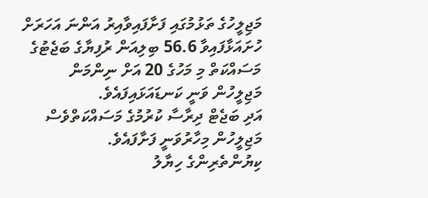މަޖިލީހުގެ ތަޅުމުގައި ފަށާފައިވާއިރު އަންނަ އަހަރަށް ހުށައަޅާފައިވާ 56.6 ބިލިއަން ރުފިޔާގެ ބަޖެޓުގެ މަސައްކަތް މި މަހުގެ 20 އަށް ނިންމަން މަޖިލީހުން ވަނީ ކަނޑައަޅައިފައެވެ.
އަދި ބަޖެޓް ދިރާސާ ކުރުމުގެ މަސައްކަތްވެސް މަޖިލީހުން މިހާރުވަނީ ފަށާފައެވެ.
ކިޔުންތެރިންގެ ހިޔާލު